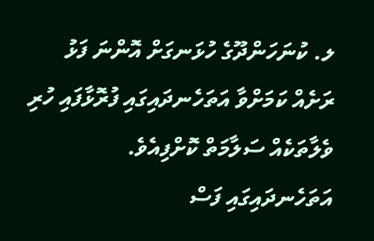ލ. ކުނަހަންދޫގެ ހުޅަނގަށް އޮންނަ ފަޅު ރަށެއް ކަމަށްވާ އަތަހެނދައިގައި ފުރޮޅާފައި ހުރި ވެލާތަކެއް ސަލާމަތް ކޮށްފިއެވެ.
އަތަހެނދައިގައި ފަސް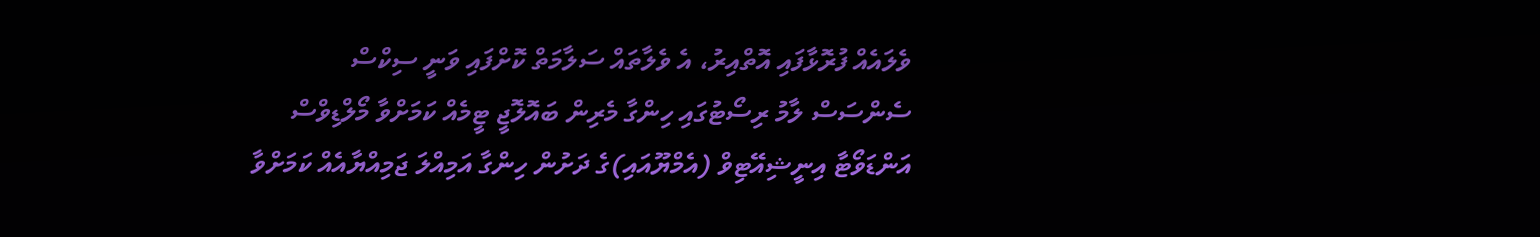ވެލައެއް ފުރޮޅާފައި އޮތްއިރު، އެ ވެލާތައް ސަލާމަތް ކޮށްފައި ވަނީ ސިކްސް ސެންސަސް ލާމު ރިސޯޓުގައި ހިންގާ މެރިން ބައޮލޮޖީ ޓީމެއް ކަމަށްވާ މޯލްޑިވްސް އަންޑަވޯޓާ އިނީޝިއޭޓިވް (އެމްޔޫއައި)ގެ ދަށުން ހިންގާ އަމިއްލަ ޖަމިއްޔާއެއް ކަމަށްވާ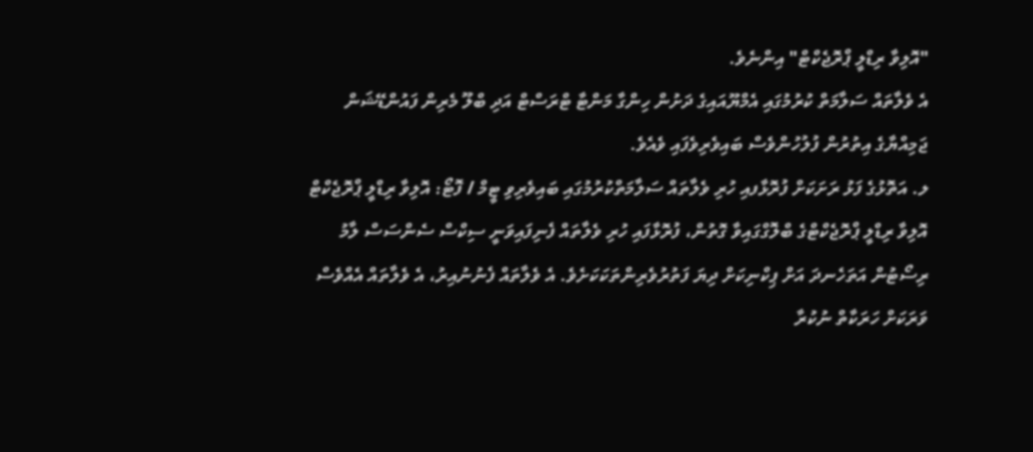"އޮލިވާ ރިޑްލީ ޕްރޮޖެކްޓް" އިންނެވެ.
އެ ވެލާތައް ސަލާމަތް ކުރުމުގައި އެމްޔޫއައިގެ ދަށުން ހިންގާ މަންޓާ ޓްރަސްޓް އަދި ބްލޫ މެރިން ފައުންޑޭޝަން ޖަމިއްޔާގެ އިތުރުން ފުލުހުންވެސް ބައިވެރިވެފައި ވެއެވެ.
ލ. އަތޮޅުގެ ފަޅު ރަށަކަށް ފުރޮޅާފއި ހުރި ވެލާތައް ސަލާމަތްކުރުމުގައި ބައިވެރިވި ޓީމް / ފޮޓޯ: އޮލިވާ ރިޑްލީ ޕްރޮޖެކްޓް
އޮލިވާ ރިޑްލީ ޕްރޮޖެކްޓްގެ ބްލޮގްގައިވާ ގޮތުން، ފުރޮޅާފައި ހުރި ވެލާތައް ފެނިފައިވަނީ ސިކްސް ސެންސަސް ލާމު ރިސޯޓުން އަތަހެނދަ އަށް ޕިކްނިކަށް ދިޔަ ފަތުރުވެރިންތަކަކަށެވެ. އެ ވެލާތައް ފެނުނުއިރު، އެ ވެލާތައް އެއްވެސް ވަރަކަށް ހަރަކާތް ނުކުރާ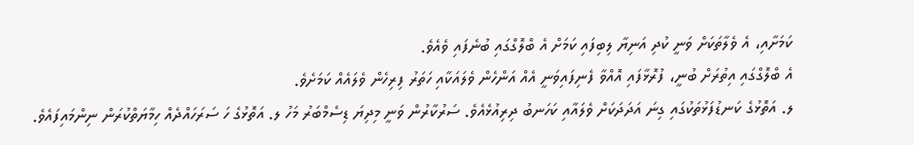ކަމަށާއި، އެ ވެލާތަކަށް ވަނީ ކުދި އަނިޔާ ލިބިފައި ކަމަށް އެ ބްލޮގްގައި ބުނެފައި ވެއެވެ.
އެ ބްލޮގްގައި އިތުރަށް ބުނީ، ފުރޮޅާފައި އޮއްވާ ފެނިފައިވަނީ އެއް އަންހެން ވެލައަކާއި ހަތަރު ފިރިހެން ވެލައެއް ކަމަށެވެ.
ލ. އަތޮޅުގެ ކަނޑުފަޅުތަކުގައި ގިނަ އަދަދަކަށް ވެލައާއި ކަހަނބު ދިރިއުޅެއެވެ. ސަރުކާރުން ވަނީ މިދިޔަ ޑިސެމްބަރު މަހު ލ. އަތޮޅުގެ ހަ ސަރަހައްދެއް ހިމާޔަތްކުރަން ނިންމައިފައެވެ.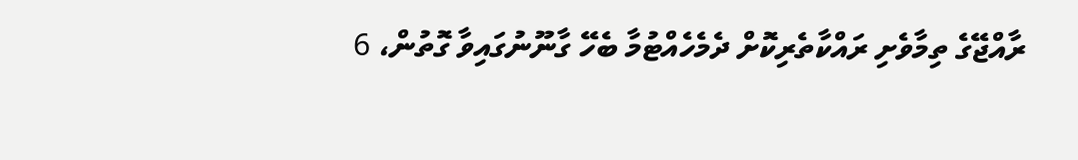ރާއްޖޭގެ ތިމާވެށި ރައްކާތެރިކޮށް ދެމެހެއްޓުމާ ބެހޭ ގާނޫނުގައިވާ ގޮތުން، 6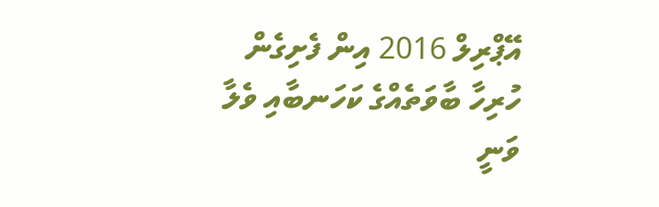އޭޕްރިލް 2016 އިން ފެށިގެން ހުރިހާ ބާވަތެއްގެ ކަހަނބާއި ވެލާ ވަނީ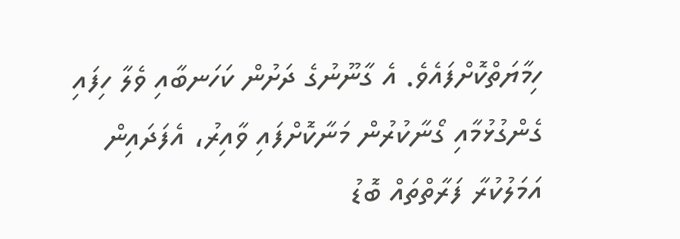ހިމާޔަތްކޮށްފައެވެ. އެ ގާނޫނުގެ ދަށުން ކަހަނބާއި ވެލާ ހިފައި ގެންގުޅުމާއި ގޯނާކުރުން މަނާކޮށްފައި ވާއިރު، އެފަދައިން އަމަލުކުރާ ފަރާތްތައް ބޮޑު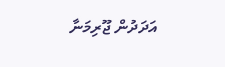އަދަދުން ޖޫރިމަނާ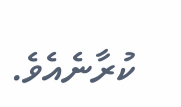ކުރާނެއެވެ.